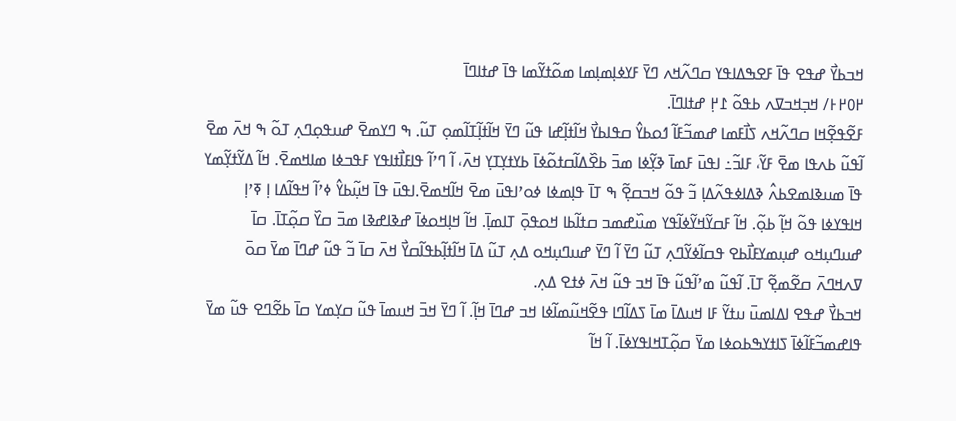ߞߏߕߌ߯ ߝߟߐ ߟߊ߫ ߓߐߒߡߊߟߌ ߛߣߍ߬ߞߍ ߣߌ߫ ߓߌߦߊ߲ߘߊ߲ߘߊ ߘߋ߬ߙߌ߬ߘߊ ߟߊ߫ ߝߙߊߣߊ߫
߂߀߂߅/ ߞߏ߲ߞߏߜߍ ߕߟߋ߬ ߁߂߲ ߝߙߊߣߊ߫.
ߓߐ߬ߟߐ߲߬ߞߊ ߛߣߍ߬ߞߍ ߖߊ߯ߓߘߊ ߝߘߏ߬ߓߊ߬ ߗߋߕߌ߮ ߛߟߊߕߌ߯ ߞߊ߬ߙߊ߲߬ߝߊ ߟߎ߬ ߣߌ߫ ߞߊ߬ߙߊ߲߬ߠߊ߬ߘߋ߲ ߠߎ߬. ߒ ߣߌߘߐ߫ ߝߎߟߋ߲ߣߍ߲ ߠߋ߬ ߒ ߞߍ߫ ߘߐ߫ ߊ߬ߟߎ߬ ߕߍߟߊ ߘߐ߫ ߓߌ߬، ߓߊߏ߬߸ ߊߟߎ߫ ߓߘߊ߫ ߢߌ߲߬ߦߊ ߘߏ߫ ߕߐ߰ߡߊ߬ߛߙߋ߬ߦߊ߫ ߕߌߙߌ߲ߠߌ߲ ߞߍ߫، ߊ߬ ߣߴߊ߬ ߟߊߓߊ߯ߙߊߟߌ ߓߟߏߦߊ ߘߊߞߘߐ߫. ߞߊ߬ ߡߌ߬ߙߌ߲߬ߘߌ ߟߊ߫ ߘߎߢߊߘߐߕߍ߮ ߢߡߊߦߟߍ߬ߡߊ߲ ߏ߬ ߟߋ߬ ߞߏߛߐ߲߬ ߒ ߠߊ߫ ߟߊ߲ߘߦߊ ߦߋߴߊߟߎ߫ ߘߐ߫ ߞߊ߬ߞߘߐ߫.ߊߟߎ߫ ߟߊ߫ ߞߎ߲߬ߕߌ߮ ߦߴߊ߬ ߞߟߊ߬ߡߊ ߊ߲ ߧߴߊ߲ ߞߊߟߌߦߊ ߟߋ߬ ߞߊ߲߬ ߕߋ߲߬. ߞߊ߬ ߓߛߌ߬ߞߌ߬ߦߊ߬ߟߌ ߘߎ߰ߝߘߏ ߛߙߊ߬ߕߊ ߞߋߟߋ߲߫ ߠߊߘߊ߲߫. ߞߊ߬ ߞߊ߲ߞߋߦߊ߫ ߝߢߊߝߢߊ ߘߏ߫ ߛߌ߰ ߛߋ߲߬ߠߊ߫. ߛߊ߫ ߝߎߣߎ߲ߞߋ ߝߎ߲ߘߌߓߊ߯ߕߐ ߟߛߊ߬ߦߌ߬ߣߍ߲ ߠߎ߬ ߣߌ߫ ߊ߬ ߣߌ߫ ߝߎߣߎ߲ߞߋ ߡߍ߲ ߠߎ߬ ߡߊ߫ ߞߊ߬ߙߊ߲߬ߕߟߊ߬ߛߌ߯ ߞߍ߫ ߛߊ߫ ߏ߬ ߟߎ߬ ߝߣߊ߫ ߘߌ߫ ߛߋ߫ ߜߍߞߣߍ߫ ߛߐ߬ߘߐ߲߬ ߠߊ߫. ߊ߬ߟߎ߬ ߘߴߊ߬ߟߎ߬ ߟߊ߫ ߞߏ ߟߎ߬ ߞߍ߫ ߦߙߐ ߡߍ߲.
ߞߏߕߌ߯ ߝߟߐ ߊߡߊߘߎ߫ ߎߙߌ߬ ߓߊ ߞߎߡߊ߫ ߘߊ߫ ߖߡߊ߬ߣߊ ߟߐ߬ߞߎ߬ߘߊ߬ߦߊ ߞߏ ߝߣߊ߫ ߞߊ߲߬. ߊ߬ ߣߌ߫ ߞߏ߫ ߞߎߘߊ߫ ߟߎ߬ ߛߌ߲ߘߌ ߛߊ߫ ߕߐ߬ߣߐ ߟߎ߬ ߘߌ߫ ߟߊߝߘߏ߬ߓߊ߬ߦߊ߫ ߖߊߙߌߒߕߋߦߊ ߘߌ߫ ߛߋ߲߬ߠߞߊߟߌߦߊ߫. ߊ߬ ߞߊ߬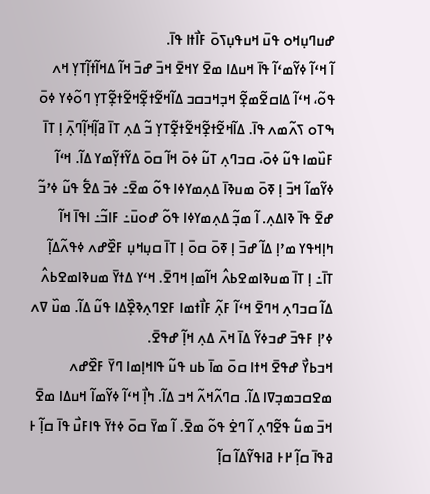ߝߎߣߎ߲ߞߋ ߟߎ߫ ߞߎߟߎ߲ߖߋ߫ ߓߊ߯ߙߊ ߟߊ߫.
ߊ߬ ߞߵߊ߬ ߦߌ߬ߘߵߊ߬ ߟߊ߫ ߞߎߡߊ ߘߐ߫ ߌߞߐ߫ ߞߏ߫ ߝߏ߫ ߞߊ߬ ߡߞߊ߬ߙߊ߲߬ߠߌ߲ ߞߍ ߟߋ߬، ߞߵߊ߬ ߡߊߛߐ߬ߘߐ߲߬ ߞߏ߲ߞߏߛߏ ߡߊ߬ߞߐ߬ߙߐ߲߬ߞߐ߬ߙߐ߲߬ߠߌ߲ ߣߋ߬ߦߌ ߦߋ߫  ߒߠߋ ߖߍ߬ߘߍ ߟߊ߫. ߡߊ߬ߞߐ߬ߙߐ߲߬ߞߐ߬ߙߐ߲߬ߠߌ߲ ߏ߬ ߡߍ߲ ߠߊ߫ ߥߊ߲߬ߞߊ߲߬ߣߍ߲߫ ߊ߲ ߠߊ߫ ߓߎ߰ߘߊ ߟߎ߬ ߦߋ߫، ߛߏߣߍ߲ ߠߎ߬ ߦߋ߫ ߞߊ߬ ߛߋ߫ ߡߌ߬ߙߌ߲߬ߘߌ ߡߊ߬. ߞߵߊ߬ ߦߌ߬ߘߊ߬ ߞߏ߫ ߊ߲ ߧߋ߫ ߘߎߢߊ߫ ߡߍ߲ߘߌߦߊ ߟߋ߬ ߘߐ߫߸ ߦߏ߫ ߡߐ߱ ߟߎ߬ ߦߴߏ߬ ߝߐ߫ ߟߊ߫ ߢߊߡߍ߲. ߊ߬ ߘߏ߲߬ ߡߍ߲ߘߌߦߊ ߟߋ߬ ߝߋߎ߫߸ ߓߊߏ߬߸ ߊߟߊ߫ ߞߊ߬ ߤߊ߲ߞߟߌ ߘߴߊ߲ ߡߊ߬ ߝߏ߫ ߊ߲ ߧߋ߫ ߛߋ߫ ߊ߲ ߠߊ߫ ߛߎ߲ߞߎ߲ ߓߐ߰ߝߍ ߦߟߍ߬ߡߊ߲߬ ߠߊ߫߸ ߊ߲ ߠߊ߫ ߘߎߢߊߘߐߕߍ߮ ߞߊ߬ߘߊ߲ ߞߣߐ߫. ߞߵߌ ߡߙߌ߫ ߘߎߢߊߘߐߕߍ߮ ߡߊ߬ ߛߏߣߍ߲ ߞߣߐ߫ ߞߵߊ߬ ߓߍ߲߬ ߓߊ߯ߙߘߊ ߓߐߣߍ߲ߢߐ߲߰ߡߊ ߟߎ߬ ߡߊ߬. ߘߎ߰ ߜߍ ߦߴߊ߲ ߓߟߏ߫ ߝߏߦߌ߬ ߡߊ߫ ߞߍ߫ ߡߍ߲ ߞߊ߲߬ ߝߟߐ߫.
ߞߏߕߌ߯ ߝߟߐ߫ ߞߙߊ ߛߋ߫ ߘߊ߫ ߕߎ ߟߎ߬ ߟߊߞߊ߲ߘߊ ߣߌ߫ ߓߐ߰ߝߍ ߘߐߛߏߘߏ߲ߜߊ ߡߊ߬. ߛߣߍ߬ߞߍ߬ ߞߏ ߡߊ߬. ߤߊ߲߯ ߞߵߊ߬ ߦߌ߬ߘߊ߬ ߞߎߡߊ ߘߐ߫ ߞߏ߫ ߘߎ߱ ߟߐ߬ߣߍ߲ ߊ߬ ߣߐ߭ ߟߋ߬ ߘߐ߫. ߊ߬ ߘߌ߫ ߛߋ߫ ߦߙߌ߫ ߟߊߓߎ߯ ߟߊ߫ ߛߊ߲߬ ߅ ߥߟߊ߫ ߛߊ߲߬ ߂߅ ߥߊߟߌ߬ߡߊ߬ ߛߊ߲߬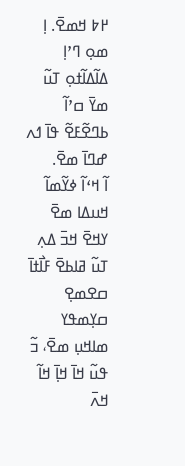߂߈ ߞߘߐ߫. ߊ߲ ߘߋ߲ ߣߴߊ߲ ߡߊ߬ߡߊ߬ߙߋ߲ ߠߎ߬ ߘߌ߫ ߛߴߊ߬ ߕߣߐ߬ߓߐ߬ ߟߊ߫ ߗߍ ߝߣߊ߫ ߘߐ߫.
ߊ߬ ߞߵߊ߬ ߦߌ߬ߘߊ߬ ߞߎߡߊ ߘߐ߫ ߌߞߐ߫ ߞߏ߫ ߡߍ߲ ߠߎ߬ ߥߊߕߐ߫ ߓߊ߯ߙߊ߫ ߛߐߘߐ߲ ߛߌ߲ߘߟߌ ߘߊߞߎ߲ ߘߐ߫، ߏ߬ ߟߎ߬ ߞߊ߫ ߞߊ߲߫ ߞߊ߬ ߞߍ߫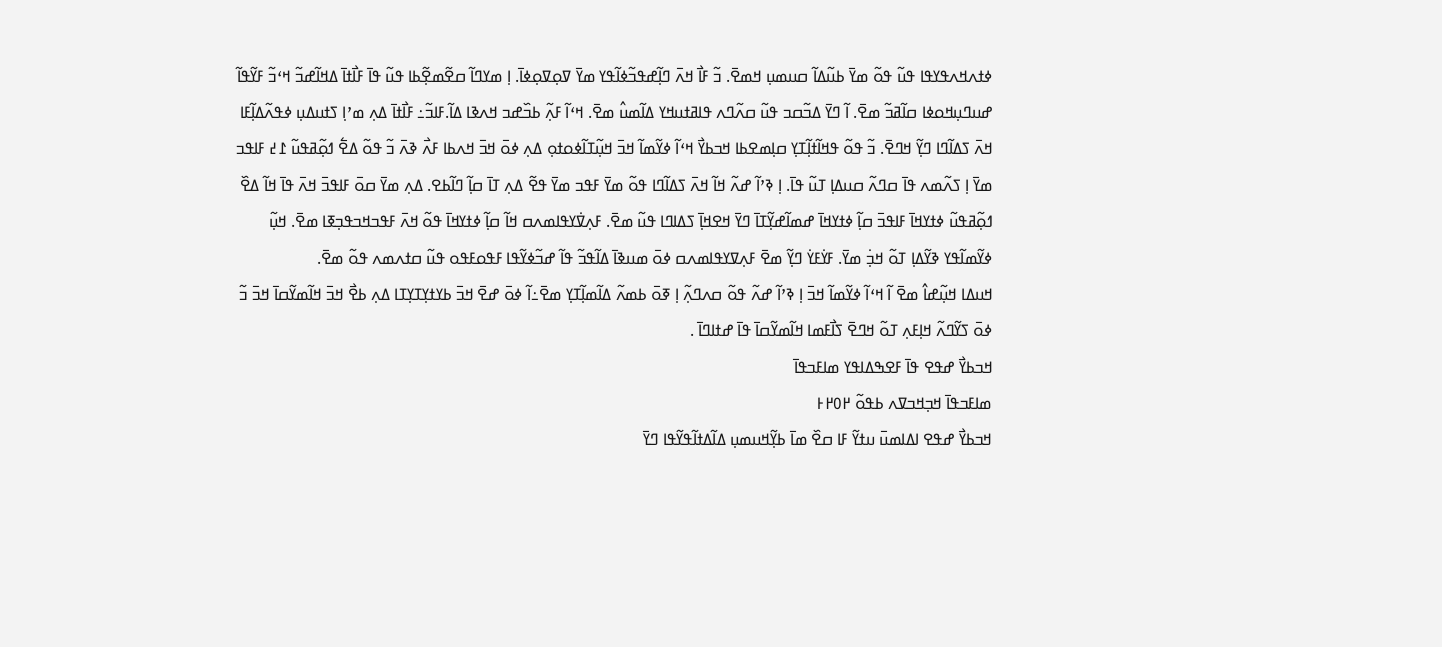ߦߙߍߞߍߟߌߟߊ ߟߎ߬ ߟߋ߬ ߘߌ߫ ߕߎ߬ߡߊ߬ ߛߎߘߎ߲ ߞߘߐ߫. ߏ߬ ߓߊ߯ ߞߍ߫ ߣߊ߲߬ߝߟߏ߬ߦߊ߬ߟߌ ߘߌ߫ ߜߋ߲ߜߋ߲ߦߊ߫. ߊ߲ ߘߌߣߊ߬ ߛߐ߬ߘߐ߲߬ߕߊ ߟߎ߬ ߟߊ߫ ߓߊ߯ߙߊ߫ ߡߞߊ߬ߝߏ߬ ߞߵߏ߬ ߓߌ߬ߟߊ߬ ߝߎߣߎ߲ߞߋߦߊ ߛߊ߬ߥߏ߬ ߘߐ߫. ߊ߬ ߣߌ߫ ߡߏ߬ߛߏ ߟߎ߬ ߛߍ߬ߣߍ ߟߊߥߙߎߞߌ ߡߊ߬ߘߎ߮ ߘߐ߫. ߞߵߊ߬ ߓߍ߲߬ ߕߏ߰ߝߏ ߞߍߢߊ ߡߊ߬.ߓߊߏ߬߸ ߓߊ߯ߙߊ߫ ߡߍ߲ ߘߴߊ߲ ߖߙߎߡߎ߲ ߦߟߍ߬ߡߊ߲߬ߓߊ ߞߍ߫ ߖߡߊ߬ߣߊ ߣߌ߲߬ ߞߣߐ߫. ߏ߬ ߟߋ߬ ߟߞߊ߬ߙߊ߲߬ߠߌ߲ ߛߊ߲ߘߐߕߊ ߞߏߕߌ߯ ߞߵߊ߬ ߦߌ߬ߘߊ߬ ߞߏ߫ ߞߎ߲߬ߠߊ߬ߦߋߙߋ߲ ߡߍ߲ ߦߋ߫ ߞߏ߫ ߞߍߕߊ ߓߍ߯ ߢߍ߫ ߏ߬ ߟߋ߬ ߡߐ߱ ߗߋ߲߬ߥߟߎ߬ ߁߄ ߓߊߟߏ ߘߌ߫ ߊ߲ ߖߍ߬ߘߍ ߟߊ߫ ߛߣߍ߬ ߛߎߡߊ߲ ߠߎ߬ ߟߊ߫. ߊ߲ ߢߴߊ߬ ߝߍ߬ ߞߊ߬ ߞߍ߫ ߖߡߊ߬ߣߊ ߟߋ߬ ߘߌ߫ ߓߟߏ ߘߌ߫ ߟߐ߬ ߡߍ߲ ߠߊ߫ ߛߊ߲߬ ߣߊ߬ߕߐ. ߡߍ߲ ߘߌ߫ ߛߋ߫ ߓߊߟߏ߫ ߞߍ߫ ߟߊ߫ ߞߊ߬ ߡߐ߰ ߗߋ߲߬ߥߟߎ߬ ߦߙߌߞߊ߫ ߓߊߟߏ߫ ߛߊ߲߬ ߦߙߌߞߊ߫ ߝߘߊ߬ߝߌ߲߬ߠߊ߫ ߣߌ߫ ߞߐߞߊ߲߫ ߖߡߊߣߊ ߟߎ߬ ߘߐ߫. ߓߍ߲ߜ߭ߌߟߊߘߍߛ ߞߊ߬ ߛߊ߲߬ ߦߙߌߞߊ߫ ߟߋ߬ ߞߍ߫ ߓߟߏߞߏߟߏ߲ߧߊ ߘߐ߫. ߞߎ߲߬ ߦߌ߬ߘߊ߬ߟߌ ߢߌ߬ߡߊ߲ ߠߋ߬ ߞߏ߲߭ ߘߌ߫. ߓߌ߭ߓߌ߭ ߣߌ߲߬ ߘߐ߫ ߓߍ߲ߜߌߟߊߘߍߛ ߦߋ߫ ߘߎߢߊ߫ ߡߊ߬ߟߏ߬ ߟߊ߬ ߝߏ߬ߦߌ߬ߟߊ ߓߟߋߓߟߋ ߟߎ߬ ߛߙߍߘߍ ߟߋ߬ ߘߐ߫.
ߞߎߡߊ ߞߎ߲߬ߝߊ߮ ߘߐ߫ ߊ߬ ߞߵߊ߬ ߦߌ߬ߘߊ߬ ߞߏ߫ ߊ߲ ߢߴߊ߬ ߝߍ߬ ߟߋ߬ ߛߍߣߍ߲߬ ߊ߲ ߧߋ߫ ߕߘߍ߬ ߡߊ߬ߘߊ߲߬ߠߌ߲ ߘߐ߫߸ߊ߬ ߦߋ߫ ߝߐ߫ ߞߏ߫ ߕߌߙߌ߲ߠߌ߲ߠߊ ߡߍ߲ ߕߐ߯ ߞߏ߫ ߞߊ߬ߘߌ߬ߛߊ߫ ߞߏ߫ ߏ߬ ߦߋ߫ ߖߌ߬ߣߍ߬ ߞߊ߲ߓߍ߲ ߠߋ߬ ߞߣߐ߫ ߖߊ߯ߓߘߊ ߞߊ߬ߘߌ߬ߛߊ߫ ߟߊ߫ ߝߙߊߣߊ߫ .
ߞߏߕߌ߯ ߝߟߐ ߟߊ߫ ߓߐߒߡߊߟߌ ߘߊߓߏߟߊ߫
ߘߊߓߏߟߊ߫ ߞߏ߲ߞߏߜߍ ߕߟߋ߬ ߂߀߂߅
ߞߏߕߌ߯ ߝߟߐ ߊߡߊߘߎ߫ ߎߙߌ߬ ߓߊ ߛߐ߰ ߘߊ߫ ߕߌ߲߬ߞߎߘߎ߲ ߡߊ߬ߡߙߊ߬ߟߌ߬ߟߊ ߣߌ߫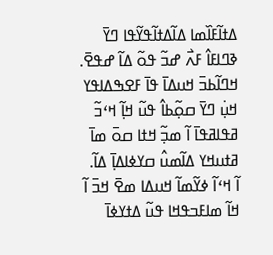ߡߙߊ߬ߓߊ߰ߘߊ ߡߊ߬ߡߙߊ߬ߟߌ߬ߟߊ ߣߌ߫ ߢߣߊߓߊ߮ ߓߍ߯ ߝߏ߬ ߟߋ߬ ߡߊ߬ ߝߟߐ߫. ߞߣߊ߬ߕߏ߫ ߞߎߡߊ߫ ߟߊ߫ ߓߐߒߡߊߟߌ ߞߎ߲߭ ߣߌ߫ ߛߋ߲߬ߕߊ߮ ߟߎ߬ ߞߊ߲߬ ߞߵߏ߬ ߥߟߊߥߟߊ߫ ߊ߬ ߘߏ߲߬ ߞߙߊ ߛߋ߫ ߘߊ߫ ߥߙߎߞߌ ߡߊ߬ߘߎ߮ ߛߌߦߊߡߊ߲߫ ߡߊ߬.
ߊ߬ ߞߵߊ߬ ߦߌ߬ߘߊ߬ ߞߎߡߊ ߘߐ߫ ߞߏ߫ ߊ߬ ߞߊ߬ ߘߊߓߏߟߞߊ ߟߎ߬ ߡߙߌߦߊ߫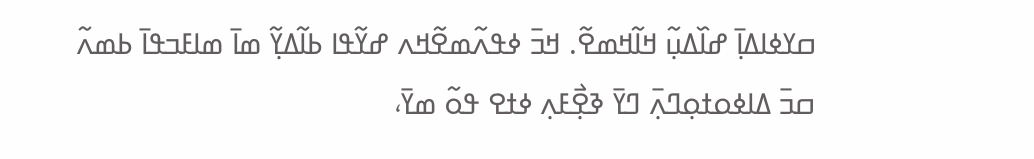ߛߌߦߊߡߊ߲߫ ߝߊ߰ߡߎ߲߬ ߞߊ߬ߞߘߐ߬. ߞߏ߫ ߦߟߍ߬ߘߐ߬ߞߍ ߝߌ߬ߟߊ ߕߊ߬ߡߌ߲߬ ߘߊ߫ ߘߊߓߏߟߊ߫ ߕߘߍ߬ ߛߏ߫ ߡߊߦߋߙߋ߲ߣߍ߲߫ ߣߌ߫ ߢߐ߲߯ߓߍ߲ ߦߙߐ ߟߋ߬ ߘߌ߫،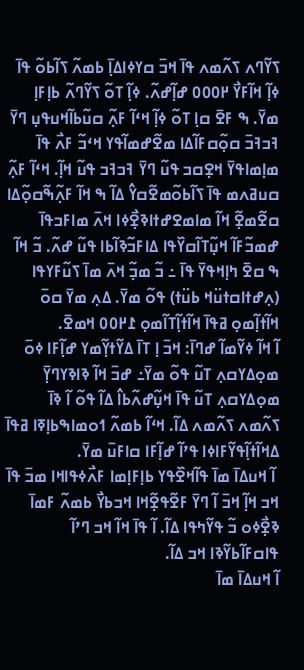ߖߌ߬ߣߍ ߖߍ߬ߘߍ ߟߊ߫ ߞߏ߫ ߛߌߦߊߡߊ߲߫ ߕߘߍ߬ ߖߊ߬ߕߋ߬ ߟߊ߫ ߦߊ߲߬ ߞߊ߬ߓߌ߯ ߂߀߀߀ ߝߊ߲߬ߝߍ߬. ߦߊ߲߬ ߠߋ߬ ߖߌ߬ߣߍ߬ ߕߊ߲ߓߊ߲ ߘߌ߫. ߒ ߓߐ߫ ߛߊ߲ ߠߋ߬ ߦߊ߲߬ ߞߵߊ߬ ߓߍ߲߬ ߛߎ߬ߕߊ߬ߞߎߟߎ߲ ߣߌ߫ ߔߏߔߏ߫ ߛߋ߲߬ߛߓߊ߬ߡߊ ߘߐ߬ߝߘߊ߬ߟߌ ߞߵߏ߬ ߓߍ߯ ߟߊ߫ ߘߊ߲ߘߊߟߌ߫ ߞߐ߲ߛߏ ߟߎ߬ ߣߌ߫ ߔߏߔߏ ߟߎ߬ ߞߊ߲߬. ߞߵߊ߬ ߓߍ߲߬ ߛߎߥߍߘ ߟߊ߫ ߖߊ߬ߕߋ߬ߘߐ߬ߛߌ߮ ߡߊ߬ ߒ ߞߊ߬ ߓߍ߲߬ߒ߬ߛߋ߲߬ߡߊ ߛߐ߬ߘߐ߲߬ ߞߊ߬ ߘߊߘߐߝߙߊߢߐ߲߯ߦߊ ߞߍ߫ ߘߊߓߏߟߊ߫ ߝߘߏ߬ߓߊ߬ ߞߎ߲߬ߠߊ߬ߛߌ߰ߟߊ ߡߊߓߏ߬ߢߊ߬ߕߊ ߟߎ߬ ߝߍ߬. ߏ߬ ߞߊ߬ ߒ ߛߐ߫ ߤߊ߲ߞߟߌ߫ ߟߊ߫ ߸ ߏ߬ ߘߏ߲߬ ߞߍ߫ ߘߊ߫ ߖߎ߬ߓߌߟߊ (ߍ߲ߝߙߊߛߙߎ߳ߞ ߕߎ߳ߙ) ߟߋ߬ ߘߌ߫. ߡߍ߲ ߘߌ߫ ߛߋ߫ ߞߊ߬ߙߊ߲߬ߘߋ߲ ߥߟߊ߫ ߞߊ߬ߙߊ߲߬ߠߊ߬ߘߋ߲ ߁߂߀߀ ߞߘߐ߫.
ߊ߬ ߞߊ߬ ߦߌ߬ߘߊ߬ ߝߣߊ߫: ߞߏ߫ ߊ߲ ߠߊ߫ ߡߌ߬ߙߌ߲߬ߘߌ ߝߊ߲߬ߓߊ ߦߋ߫ ߘߋ߲ߡߌߛߍ߲ ߠߎ߬ ߟߋ߬ ߘߌ߫߸ ߝߏ߫ ߞߊ߬ ߢߊߢߌߣߌ߲߫ ߘߋ߲ߡߌߛߍ߲ ߠߎ߬ ߟߊ߫ ߞߎ߲߬ߝߍ߬ߕߊ߮ ߡߊ߬ ߟߋ߬ ߊ߬ ߢߊ߫ ߖߍ߬ߘߍ ߖߍ߬ߘߍ ߡߊ߬. ߞߵߊ߬ ߕߘߍ߬ ߗߋߘߊߒߕߊ߲ߧߊ ߥߟߊ߫ ߡߞߊ߬ߙߊ߲߬ߟߌ߬ߓߊߦߊ ߟߴߊ߬ ߝߊ߲߬ߓߊ ߛߊߓߎ߫ ߘߌ߫.
 ߊ߬ ߞߎߡߊ߫ ߘߊ߫ ߟߊ߬ߞߐ߰ߟߌ ߕߊ߲ߓߊ߲ߘߊ ߓߍ߯ߦߟߊߞߊ ߘߏ߫ ߟߊ߫ ߞߏ ߞߊ߲߬ ߞߏ߫ ߊ߬ ߣߌ߫ ߓߐ߬ߟߐ߲߬ߞߊ ߞߏߕߌ߯ ߕߘߍ߬ ߓߘߊ߫ ߢߐ߲߯ߦߋ ߏ߬ ߟߌ߬ߤߟߊ ߡߊ߬. ߊ߬ ߟߊ߫ ߞߊ߬ ߞߏ ߣߴߊ߬ ߟߊߛߓߊ߬ߕߌ߬ߢߊ ߞߏ ߡߊ߬.
ߊ߬ ߞߎߡߊ߫ ߘߊ߫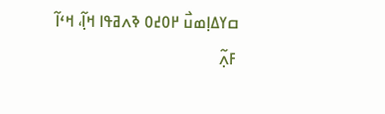ߛߌߡߊ߲ߘߎ߯ ߂߀߄߀ ߢߍߥߟߊ ߞߊ߲߬، ߞߵߊ߬ ߓߍ߲߬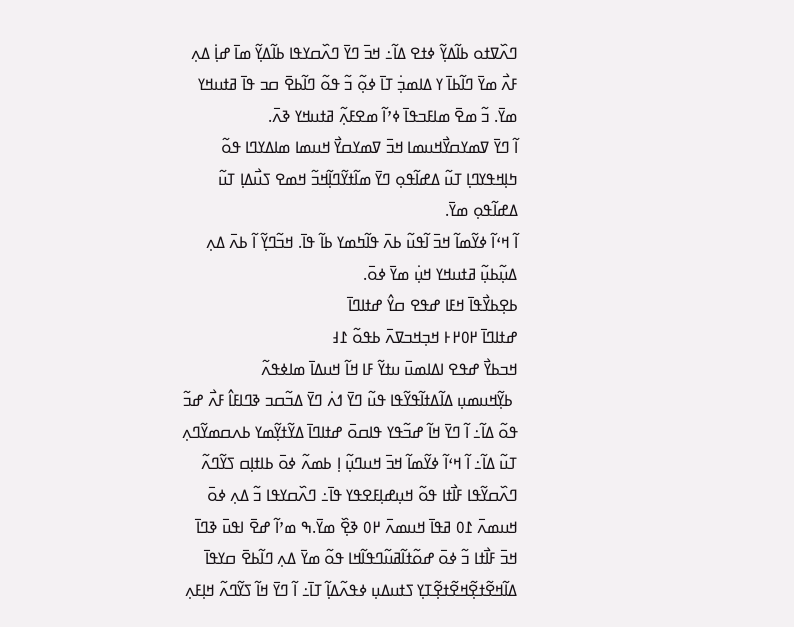ߣߍ߰ߜߙߋ ߕߊ߬ߡߌ߲߬ ߦߙߐ ߡߊ߬߸ ߞߏ߫ ߣߌ߫ ߣߍ߰ߛߌߟߊ ߕߊ߬ߡߌ߲߬ ߘߊ߫ ߝߊ߲߭ ߡߍ߲ ߓߍ߯ ߘߌ߫ ߣߊ߬ߕߊ߫ ߌ ߡߊߘߏ߲߭ ߠߊ߫ ߦߋ߲߬ ߏ߬ ߟߋ߬ ߣߊ߬ߕߐ߫ ߛߏ ߟߊ߫ ߥߙߎߞߌ ߘߌ߫. ߏ߬ ߘߐ߫ ߘߊߓߏߟߊ߫ ߦߴߊ߬ ߘߐߓߍ߲߬ ߥߙߎߞߌ ߢߍ߫.
ߊ߬ ߣߌ߫ ߜߘߌߛߌ߯ߞߎߘߊ ߞߏ߫ ߜߘߌߛߌ߯ ߞߎߘߊ ߘߊߡߌߣߊ ߟߋ߬ ߤߊ߲ߞߟߌߣߊ߲ ߠߎ߬ ߡߝߊ߬ߟߋ߲ ߣߌ߫ ߘߊ߬ߙߌ߬ߣߊ߲߬ߞߏ߬ ߞߘߐ ߖߎ߯ߡߊ߲ ߠߎ߬ ߡߝߊ߬ߟߋ߲ ߘߌ߫.
ߊ߬ ߞߵߊ߬ ߦߌ߬ߘߊ߬ ߞߏ߫ ߊ߬ߟߎ߬ ߕߍ߫ ߟߊ߬ߤߘߌ ߕߊ߬ ߟߊ߫. ߞߏ߬ߣߌ߲߬ ߊ߬ ߕߍ߫ ߡߍ߲ ߡߎ߲߬ߕߎ߲߬ ߥߙߎߞߌ ߞߎ߲߭ ߘߌ߫ ߦߋ߫.
ߕߐ߲ߕߌ߯ߟߊ߫ ߞߓߊ ߝߟߐ ߛߌ߮ ߝߙߊߣߊ߫
ߝߙߊߣߊ߫ ߂߀߂߅ ߞߏ߲ߞߏߜߍ߫ ߕߟߋ߬ ߁߃
ߞߏߕߌ߯ ߝߟߐ ߊߡߊߘߎ߫ ߎߙߌ߬ ߓߊ ߞߊ߬ ߞߎߡߊ߫ ߘߊߦߟߍ߬
 ߕߌ߲߬ߞߎߘߎ߲ ߡߊ߬ߡߙߊ߬ߟߌ߬ߟߊ ߟߎ߬ ߣߌ߫ ߗߍ߭ ߣߌ߫ ߡߏ߬ߛߏ ߢߣߊߓߊ߮ ߓߍ߯ ߝߏ߬ ߟߋ߬ ߡߊ߬߸ ߊ߬ ߣߌ߫ ߞߊ߬ ߝߏ߬ߟߌ ߟߊߛߋ߫ ߝߙߊߣߊ߫ ߡߌ߬ߙߌ߲߬ߘߌ ߕߍߛߘߌ߬ߣߍ߲ ߠߎ߬ ߡߊ߬߸ ߊ߬ ߞߵߊ߬ ߦߌ߬ߘߊ߬ ߞߏ߫ ߞߎߣߎ߲߬ ߊ߲ ߕߘߍ߬ ߦߋ߫ ߕߊߙߊ߲ߛ ߖߌ߬ߣߍ߬ ߣߍ߰ߛߌ߬ߟߊ ߓߊ߯ߙߊ ߟߋ߬ ߞߎ߲ߝߊ߲ߓߐߟߌ ߟߊ߫߸ ߣߍ߰ߛߌߟߊ ߏ߬ ߡߍ߲ ߦߋ߫ ߞߎߘߍ߫ ߁߀ ߥߟߊ߫ ߞߎߘߍ߫ ߂߀ ߢߐ߲߰ ߘߌ߫.ߒ ߘߴߊ߬ ߝߐ߫ ߊߟߎ߫ ߢߣߊ߫ ߞߏ߫ ߓߊ߯ߙߊ ߏ߬ ߦߋ߫ ߝߋ߬ߙߊ߬ߥߎ߬ߣߟߊ߬ߞߊ ߟߋ߬ ߘߌ߫ ߡߍ߲ ߣߊ߬ߕߐ߫ ߛߌߟߊ߫ ߡߊ߬ߞߐ߬ߙߐ߲߬ߞߐ߬ߙߐ߲߬ߠߌ߲ ߖߙߎߡߎ߲ ߦߟߍ߬ߡߊ߲߬ ߠߊ߫߸ ߊ߬ ߣߌ߫ ߞߊ߬ ߖߌ߬ߣߍ߬ ߞߊ߲ߓߍ߲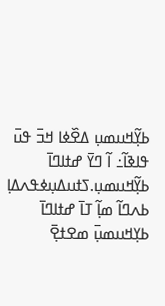ߕߌ߲߬ߞߎߘߎ߲ ߡߐ߰ߦߊ ߞߏ߫ ߟߎ߫ ߟߊߢߊ߬߸ ߊ߬ ߣߌ߫ ߝߙߊߣߊ߫ ߕߌ߲߬ߞߎߘߎ߲.ߖߙߎߡߎ߲ߦߟߍߡߊ߲ ߕߍߣߊ߬ ߘߊ߲߬ ߠߊ߫ ߝߙߊߣߊ߫ ߕߌ߲ߞߎߘߎ߲߫ ߘߐߙߐ߲߫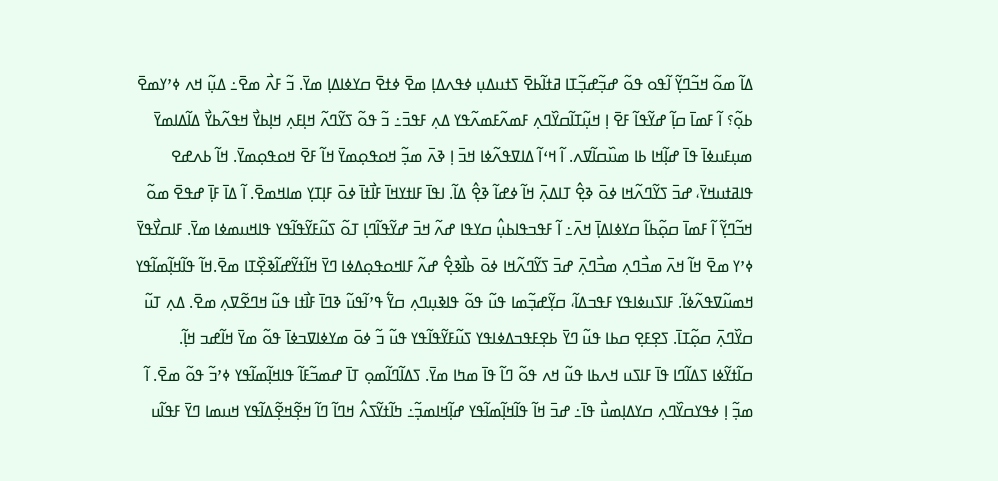ߡߊ߬ ߘߋ߬ ߞߏ߬ߣߌ߲߬ ߊ߬ߟߋ ߟߋ߬ ߝߏ߲߬ߝߏ߲߬ߠߊ ߥߙߊ߬ߕߐ߫ ߖߙߎߡߎ߲ ߦߟߍߡߊ߲ ߘߐ߫ ߦߙߐ߫ ߛߌߦߊߡߊ߲ ߘߌ߫. ߏ߬ ߓߍ߯ ߘߐ߫߸ ߡߎ߲߬ ߞߍ ߦߴߌߘߐ߫ ߕߋ߲߬؟ ߊ߬ ߓߘߊ߫ ߛߊ߲߬ ߝߌ߬ߟߊ߬ ߓߐ߫ ߊ߲ ߞߎ߲߬ߠߊ߬ߛߌ߰ߣߍ߲ ߓߘߍ߬ߓߘߍ߬ߟߌ ߡߍ߲ ߓߟߏ߫߸ ߏ߬ ߟߋ߬ ߖߌ߬ߣߍ߬ ߞߊ߲ߓߍ߲ ߞߊ߲ߕߌ߯ ߞߟߍ߬ߕߌ߯ ߡߊ߬ߡߊߘߌ߫ ߘߎ߲ߓߎߦߊ߫ ߟߊ߫ ߝߊ߲߬ߞߊ ߕߊ ߘߎ߰ߛߊ߬ߜߍ. ߊ߬ ߞߵߊ߬ ߡߊߜߟߍ߬ߦߊ ߞߏ߫ ߊ߲ ߢߍ߫ ߘߏ߲߬ ߞߋߟߋ߲ߘߌ߫ ߞߊ߬ ߓߐ߫ ߞߋߟߋ߲ߘߌ߫. ߞߊ߬ ߕߍߝߐ ߟߊߥߙߎߞߌ߫، ߝߏ߫ ߖߌ߬ߣߍ߬ߞߊ ߦߋ߫ ߢߐ߲߮ ߠߊߡߍ߲߫ ߞߊ߬ ߦߝߊ߬ ߢߐ߲߮ ߡߊ߬. ߊߟߊ߫ ߓߊߙߌߞߊ߫ ߓߊ߯ߙߊ߫ ߦߋ߫ ߓߊ߲ߠߌ߲ ߘߊߞߘߐ߫. ߊ߬ ߡߊ߫ ߓߊ߲߫ ߝߟߐ߫ ߘߋ߬ ߞߏ߬ߣߌ߲߬ ߊ߬ ߓߘߊ߫ ߛߋ߲߬ߕߊ߬ ߛߌߦߊߡߊ߲߫ ߞߍ߫߸ ߊ߬ ߓߟߏߟߊߕߎ߲߮ ߛߌߟߊ ߝߍ߬ ߞߏ߫ ߝߌ߬ߟߊ߬ߣߊ߲ ߠߋ߬ ߖߎ߬ߓߌ߬ߟߊ߬ߟߌ ߟߊߞߎߘߦߊ ߘߌ߫. ߓߊߛߌ߯ߟߌ߫ ߦߴߌ ߘߐ߫ ߞߊ߬ ߞߍ߫ ߘߏ߯ߣߍ߲ ߘߏ߯ߣߍ߲߫ ߝߏ߫ ߖߌ߬ߣߍ߬ߞߊ ߦߋ߫ ߕߊ߯ߢߐ߲߮ ߝߍ߬ ߓߊߞߋߟߋ߲ߡߦߊ ߣߌ߫ ߞߊ߬ߙߌ߬ߝߊ߬ߢߐ߲߰ߠߊ ߘߐ߫.ߞߊ߬ ߟߊ߬ߞߊ߲߬ߘߊ߬ߟߌ ߞߘߎ߬ߜߟߍ߬ߦߊ߬. ߓߊߖߎߦߊߟߌ ߓߟߏߡߊ߬، ߛߌ߲߬ߝߏ߲߬ߘߊ ߟߎ߬ ߟߋ߬ ߟߊߢߎ߲ߣߍ߲ ߛߌ߱ ߟߴߊ߬ߟߎ߬ ߢߣߊ߫ ߓߊ߯ߙߊ ߟߎ߬ ߞߣߐ߬ߜߍ߲ ߘߐ߫. ߡߍ߲ ߠߎ߬ ߛߌ߰ߣߍ߲߫ ߛߋ߲߬ߠߊ߫. ߖߐ߲ߓߐ߲ ߛߕߊ ߟߎ߬ ߣߌ߫ ߕߐ߲ߓߟߏߡߦߊߟߌ ߖߎ߬ߓߌ߬ߟߊ߬ߟߌ ߟߎ߬ ߏ߬ ߦߋ߫ ߘߌߦߊߜߏߦߊ߫ ߟߋ߬ ߘߌ߫ ߞߊ߬ߝߏ ߞߊ߲߬. ߛߊ߬ߙߌ߬ߦߊ ߖߡߊ߬ߣߊ ߟߊ߫ ߓߊߖߎ ߞߍߕߊ ߟߎ߬ ߞߍ ߟߋ߬ ߣߊ߬ ߟߊ߫ ߘߤߊ ߘߌ߫. ߖߡߊ߬ߣߊ߬ߘߋ߲ ߠߊ߫ ߝߘߏ߬ߓߊ߬ ߟߊߞߊ߲߬ߘߊ߬ߟߌ ߦߴߏ߬ ߟߋ߬ ߘߐ߫. ߊ߬ ߘߏ߲߬ ߊ߲ ߦߟߌߛߌ߰ߣߍ߲ ߛߌߡߊ߲ߘߎ߯ ߟߊ߫߸ ߝߏ߫ ߞߊ߬ ߟߊ߬ߞߊ߲߬ߘߊ߬ߟߌ ߝߊ߲߬ߞߊߘߏ߲߬߸ ߤߊ߬ߙߌ߬ߖߍ߮ ߞߣߊ߬ ߣߊ߬ ߞߐ߲߬ߞߐ߲߬ߡߊ߬ߟߌ ߞߎߘߊ ߣߌ߫ ߓߟߊ߬ߎ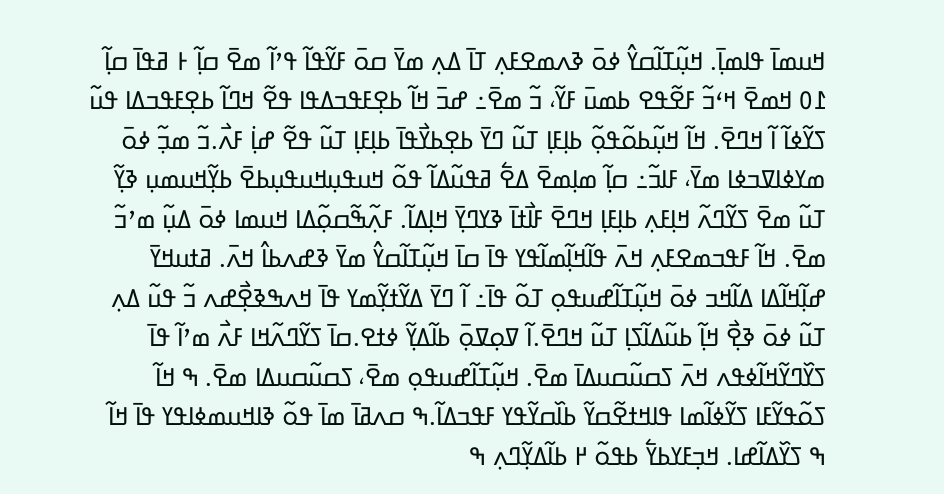ߞߎߘߊ߫ ߟߊߘߊ߲߫. ߞߎ߲߬ߠߊ߬ߛߌ߮ ߦߋ߫ ߢߍߘߐߓߍ߲ ߠߊ߫ ߡߍ߲ ߘߌ߫ ߛߋ߫ ߓߌ߬ߟߊ߬ ߟߴߊ߬ ߘߐ߫ ߛߊ߲߬ ߅ ߥߟߊ߫ ߛߊ߲߬ ߁߀ ߞߘߐ߫ ߞߵߏ߬ ߓߐ߬ߟߐ ߕߘߎ߫ ߓߌ߬، ߏ߬ ߘߐ߫߸ ߝߏ߫ ߞߊ߬ ߕߐ߲ߓߟߏߡߟߊ ߟߐ߬ ߞߣߊ߬ ߕߐ߲ߓߟߏߡߊ ߟߎ߬ ߖߌ߬ߦߊ߬ ߊ߬ ߞߣߐ߫. ߞߊ߬ ߞߎ߲߬ߕߋ߬ߟߋ߲߬ ߕߊ߲ߓߊ߲ ߠߎ߬ ߣߌ߫ ߕߐ߲ߕߌ߯ߟߊ߫ ߕߊ߲ߓߊ߲ ߠߎ߬ ߟߐ߬ ߝߊ߲߭ ߓߍ߯.ߏ߬ ߘߏ߲߬ ߦߋ߫ ߘߌߦߊߜߏߦߊ ߘߌ߫، ߓߊߏ߬߸ ߛߊ߲߬ ߘߊ߲ߘߐ߫ ߡߐ߱ ߥߟߎ߬ߡߊ߬ ߟߋ߬ ߞߎߟߎ߲ߞߎߟߎ߲ߕߐ߫ ߕߌ߲߬ߞߎߘߎ߲ ߢߌ߲߬ ߠߎ߬ ߘߐ߫ ߖߌ߬ߣߍ߬ ߞߊ߲ߓߍ߲ ߕߊ߲ߓߊ߲ ߞߣߐ߫ ߓߊ߯ߙߊ߫ ߢߌߣߌ߲߫ ߞߊ߲ߡߊ߬. ߓߍ߲߬ߒ߬ߛߋ߲߬ߡߊ ߞߎߘߊ ߦߋ߫ ߡߎ߲߬ ߘߴߏ߬ ߘߐ߫. ߞߊ߬ ߓߟߏߘߐߓߍ߲ ߞߍ߫ ߟߊ߬ߞߊ߲߬ߘߊ߬ߟߌ ߟߊ߫ ߛߊ߫ ߞߎ߲߬ߠߊ߬ߛߌ߮ ߘߌ߫ ߢߝߍߕߊ߮ ߞߍ߫. ߥߙߎߞߌ߫ ߝߊ߲߬ߞߊ߬ߡߊ ߡߊ߬ߞߏ ߦߋ߫ ߞߎ߲߬ߠߊ߬ߝߎߟߋ߲ ߠߋ߬ ߟߊ߫߸ ߊ߬ ߣߌ߫ ߡߌ߬ߙߌ߲߬ߘߌ ߟߊ߫ ߞߍߒߢߐ߲߯ߝߍ ߏ߬ ߟߎ߬ ߡߍ߲ ߠߎ߬ ߦߋ߫ ߢߐ߲߯ ߞߊ߲߬ ߕߎ߬ߡߊ߬ߖߊ߲ ߠߎ߬ ߞߣߐ߫.ߊ߬ ߜߋ߲ߜߋ߲߫ ߕߊ߬ߡߌ߲߬ ߦߙߐ.ߛߊ߫ ߖߌ߬ߣߍ߬ߞߊ ߓߍ߯ ߘߴߊ߬ ߟߊ߫ ߖߌ߰ߣߌ߬ߞߊ߬ߦߟߍ ߞߍ߫ ߖߛߎ߬ߛߎߡߊ߫ ߘߐ߫. ߞߎ߲߬ߠߊ߬ߝߎߟߋ߲ ߘߐ߫، ߖߛߎ߬ߛߎߡߊ ߘߐ߫. ߒ ߞߊ߬ ߖߋ߬ߟߌ߬ߓߊ ߖߌ߬ߦߊ߬ߘߊ ߟߊߞߙߐ߬ߛߌ߬ ߕߊ߰ߛߌ߬ߟߌ ߓߟߏߡߊ߬.ߒ ߛߍߥߊ߫ ߘߊ߫ ߟߋ߬ ߢߊߞߎߘߦߊߟߌ ߟߊ߫ ߞߊ߬ ߒ ߖߌ߰ߡߊ߬ߝߊ. ߞߏ߲ߓߌߕߌ߱ ߕߟߋ߬ ߂ ߕߊ߬ߡߌ߲߬ߣߍ߲ ߒ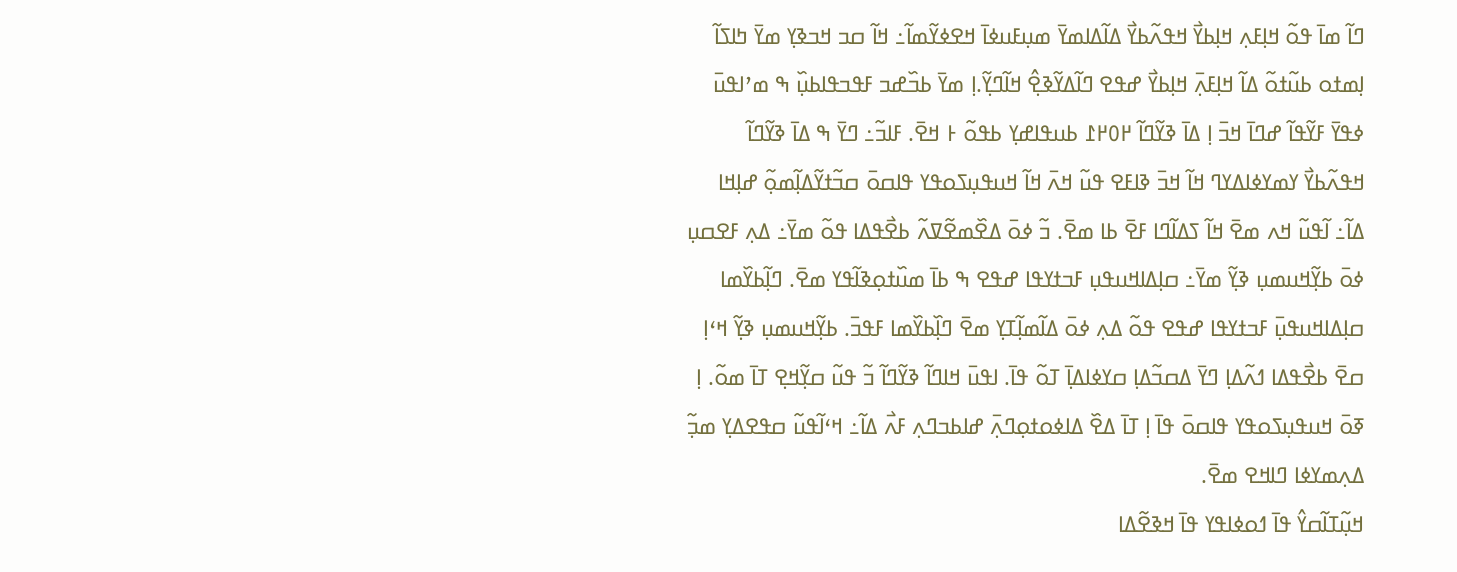ߣߊ߬ ߘߊ߫ ߟߋ߬ ߞߊ߲ߓߍ߲ ߞߊ߲ߕߌ߯ ߞߟߍ߬ߕߌ߯ ߡߊ߬ߡߊߘߌ߫ ߘߎ߲ߓߎߦߊ߫ ߞߐߦߌ߬ߘߊ߬߸ ߞߊ߬ ߛߏ ߞߏߢߌ߲ ߘߌ߫ ߤߊߖߊ߬ ߊ߲ߘߙߋ ߕߎ߬ߙߋ߬ ߡߊ߬ ߞߊ߲ߓߍ߲߫ ߞߊ߲ߕߌ߯ ߝߟߐ ߣߊ߬ߡߌ߬ߢߐ߲߮ ߞߊ߬ߣߌ߲߬.ߊ߲ ߘߌ߫ ߕߏ߰ߝߏ ߓߟߏߟߊߕߎ߲߰ ߒ ߘߴߊߟߎ߫ ߦߟߌ߫ ߓߌ߬ߟߊ߬ ߝߣߊ߫ ߞߏ߫ ߊ߲ ߡߊ߫ ߢߌ߬ߣߊ߬ ߂߀߂߁ ߕߎߟߊߝߌ߲ ߕߟߋ߬ ߅ ߞߐ߫. ߓߊߏ߬߸ ߣߌ߫ ߒ ߡߊ߫ ߢߌ߬ߣߊ߬ ߞߟߍ߬ߕߌ߯ ߌߘߌߦߊߡߌߣ ߞߊ߬ ߞߏ߫ ߢߊߓߐ ߟߎ߬ ߞߍ߫ ߞߊ߬ ߞߎߟߎ߲ߖߋߟߌ ߟߊߛߋ߫ ߛߏ߬ߙߌ߬ߡߊ߲߬ߘߋ߲߬ ߝߊ߲ߞߊ ߡߊ߬߸ ߊ߬ߟߎ߬ ߞߍ ߘߐ߫ ߞߊ߬ ߖߡߊ߬ߣߊ ߓߐ߫ ߕߊ ߘߐ߫. ߏ߬ ߦߋ߫ ߡߐ߰ߘߐ߬ߜߍ߬ ߕߐ߯ߟߡߊ ߟߋ߬ ߘߌ߫߸ ߡߍ߲ ߓߐߛߎ߲ ߦߋ߫ ߕߌ߲߬ߞߎߘߎ߲ ߢߌ߲߬ ߘߌ߫߸ ߛߊ߲ߡߊߞߎߟߎ߲ ߓߏߙߌߟߊ ߝߟߐ ߒ ߕߊ߫ ߘߎ߰ߙߋ߲ߢߊ߬ߟߌ ߘߐ߫. ߣߊ߲߬ߕߌ߰ߘߊ ߛߊ߲ߡߊߞߎߟߎ߲߫ ߓߏߙߌߟߊ ߝߟߐ ߟߋ߬ ߡߍ߲ ߦߋ߫ ߡߊ߬ߘߊ߲߬ߠߌ߲ ߘߐ߫ ߣߊ߲߰ߕߌ߰ߘߊ ߓߟߏ߫. ߕߌ߲߬ߞߎߘߎ߲ ߢߌ߲߬ ߞߵߊ߲ ߛߐ߫ ߕߐ߯ߟߡߊ ߗߍ߬ߡߊ߲ ߣߌ߫ ߡߛߏ߬ߡߊ߲ ߛߌߦߊߡߊ߲߫ ߠߋ߬ ߟߊ߫. ߊߟߎ߫ ߞߊߣߊ߬ ߢߌ߬ߣߊ߬ ߏ߬ ߟߎ߬ ߛߌ߲߬ߞߐ߲ ߠߊ߫ ߘߋ߬. ߊ߲ ߧߋ߫ ߞߎߟߎ߲ߖߋߟߌ ߟߊߛߋ߫ ߟߊ߫ ߊ߲ ߠߊ߫ ߡߐ߰ ߡߊߦߋߙߋ߲ߣߍ߲߫ ߝߊߕߏߣߍ߲ ߓߍ߯ ߡߊ߬߸ ߞߵߊ߬ߟߎ߬ ߛߟߐߡߌ߲ ߘߏ߲߬ ߡߍ߲ߘߌߦߊ ߣߊߞߐ ߘߐ߫.
ߞߎ߲߬ߠߊ߬ߛߌ߮ ߟߊ߫ ߗߋߦߊߟߌ ߟߊ߫ ߞߢߐ߬ߡߊ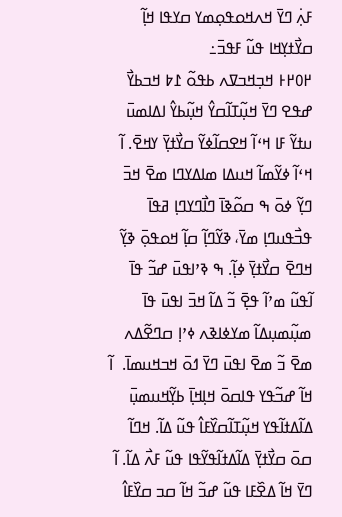ߓߍ߲߭ ߣߌ߫ ߞߍߞߋߟߋ߲ߘߌ ߛߌߟߊ ߞߊ߲߬ ߛߌ߯ߙߌ߲ߞߊ ߟߎ߬ ߓߟߏ߫߸
߂߀߂߅ ߞߏ߲ߞߏߜߍ ߕߟߋ߬ ߁߈ ߞߏߕߌ߯ ߝߟߐ ߣߌ߫ ߞߎ߲߬ߠߊ߬ߛߌ߮ ߞߎ߲߬ߕߌ߮ ߊߡߊߘߎ߫ ߎߙߌ߬ ߓߊ ߞߵߊ߬ ߞߐߛߊ߬ߦߌ߬ ߛߌ߯ߙߌ߲߫ ߌߞߐ߫. ߊ߬ ߞߵߊ߬ ߦߌ߬ߘߊ߬ ߞߎߡߊ ߘߊߡߌߣߊ ߘߐ߫ ߞߏ߫ ߣߌ߲߬ ߦߋ߫ ߒ ߛߋ߬ߢߊ߫ ߣߊ߯ߣߌߣߊ߲ ߥߟߊ߫ ߟߏ߯ߟߎߣߊ߲ ߘߌ߫، ߢߌ߬ߣߊ߲߬ ߛߊ߲߬ ߞߋߟߋ߲߫ ߢߌ߲߬ ߞߣߐ߫ ߛߌ߯ߙߌ߲߫ ߦߊ߲߬. ߒ ߢߴߊߟߎ߫ ߝߏ߬ ߟߊ߫ ߊ߬ߟߎ߬ ߘߴߊ߬ ߟߐ߲߫ ߏ߬ ߡߊ߬ ߞߏ߫ ߊߟߎ߫ ߟߊ߫ ߘߎ߲߬ߘߎ߲ߡߊ߬ ߘߌߦߊߢߍ ߦߴߊ߲ ߛߣߐ߬ߡߍ ߘߐ߫ ߏ߬ ߘߐ߫ ߊߟߎ߫ ߣߌ߫ ߗߋ߫ ߞߏߞߎߘߊ߫.  ߊ߬ ߞߊ߬ ߝߏ߬ߟߌ ߟߊߛߋ߫ ߞߊ߲ߞߊ߲߫ ߕߌ߲߬ߞߎߘߎ߲߫ ߡߊ߬ߡߙߊ߬ߟߌ ߞߎ߲߬ߠߊ߬ߛߌ߰ߓߊ߮ ߟߎ߬ ߡߊ߬. ߞߣߊ߬ ߛߋ߫ ߛߌ߯ߙߌ߲߫ ߡߊ߬ߡߙߊ߬ߟߌ߬ߟߊ ߟߎ߬ ߓߍ߯ ߡߊ߬. ߊ߬ ߣߌ߫ ߞߊ߬ ߡߐ߰ߓߊ ߟߎ߬ ߝߏ߬ ߞߊ߬ ߛߏ ߛߌ߰ߓߊ߮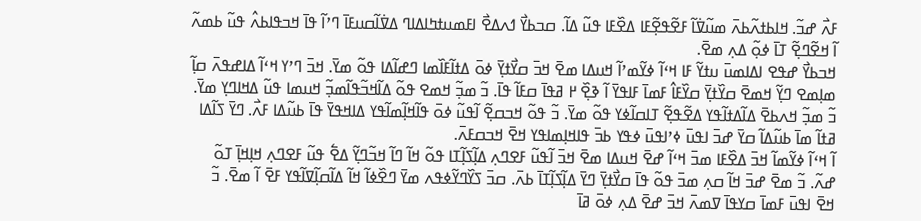ߓߍ߯ ߝߏ߬. ߞߊߕߙߍ߬ߕߍ߫ ߘߎ߬ߜ߭ߊ߬ ߓߐ߬ߟߐ߲߬ߓߊ ߡߐ߰ߓߊ ߟߎ߬ ߡߊ߬. ߛߏߕߌ߯ ߗߍߡߐ߯ ߊߓߘߎߙߤߊߡߊߣ ߡߜ߭ߊ߬ߛߎߓߊ߫ ߣߴߊ߬ ߟߊ߫ ߞߏߟߊߕߍ߮ ߟߎ߬ ߕߘߍ߬ ߊ߬ ߞߐ߬ߣߐ߲߬ ߠߊ߫ ߦߋ߲߬ ߡߍ߲ ߘߐ߫.
ߞߏߕߌ߯ ߝߟߐ ߊߡߊߘߎ߫ ߎߙߌ߬ ߓߊ ߞߵߊ߬ ߦߌ߬ߘߴߊ߬ ߞߎߡߊ ߘߐ߫ ߞߏ߫ ߛߌ߯ߙߌ߲߫ ߦߋ߫ ߡߙߊ߬ߓߊ߰ߘߊ ߣߝߊ߬ߡߊ ߟߋ߬ ߘߌ߫. ߞߏ߫ ߣߴߌ ߞߵߊ߬ ߡߊߝߟߍ߫ ߛߊ߲߬ ߘߊ߲ߘߐ ߣߌ߲߬ ߞߘߐ߫ ߛߌ߰ߙߌ߲߫ ߛߌ߰ߓߊ߮ ߓߘߊ߫ ߓߊߟߌ߫ ߊ߬ ߢߐ߲߰ ߂ ߥߟߊ߫ ߛߓߊ߬ ߟߊ߫. ߏ߬ ߘߏ߲߬ ߞߘߐ ߟߋ߬ ߡߊ߬ߞߏ߬ߟߊ߬ߘߏ߲߬ ߞߎߘߊ ߟߎ߬ ߡߞߊߣߌ߲ ߘߌ߫. ߏ߬ ߘߏ߲߬ ߞߍߕߐ߫ ߡߊ߬ߡߙߊ߬ߟߌ ߡߐ߬ߟߐ߲߬ ߠߊߛߊ߬ߦߌ ߟߋ߬ ߘߌ߫. ߏ߬ ߟߋ߬ ߞߏߛߐ߲߬ ߊ߬ߟߎ߬ ߦߋ߫ ߟߊ߬ߞߊ߲߬ߘߊ߬ߟߌ ߡߊߞߟߌ߫ ߟߊ߫ ߕߎ߬ߡߊ ߓߍ߯. ߣߌ߫ ߖߊ߬ߡߊ ߥߙߊ߬ ߘߊ߫ ߕߎ߬ߡߊ߬ ߛߌ߫ ߝߏ߫ ߊߟߎ߫ ߦߴߊߟߎ߫ ߦߟߌ ߕߏ߫ ߟߊߞߊ߲ߘߊߟߌ ߞߐ߫ ߞߏߛߓߍ߫.
ߊ߬ ߞߵߊ߬ ߦߌ߬ߘߊ߬ ߞߏ߫ ߡߐ߰ߓߊ ߘߏ߫ ߞߵߊ߬ ߝߐ߫ ߞߎߡߊ ߘߐ߫ ߞߏ߫ ߊ߬ߟߎ߬ ߓߐߣߍ߲ ߡߊ߲߬ߖߊ߲߬ߠߊ ߟߋ߬ ߞߊ߬ ߣߊ߬ ߞߏ߬ߣߌ߲߬ ߡߐ߱ ߟߎ߬ ߓߐߣߍ߲ ߞߊ߲ߞߊ߲߫ ߠߋ߬ ߝߍ߬. ߏ߬ ߘߐ߫ ߝߏ߫ ߞߊ߬ ߛߍ߲ ߘߏ߫ ߟߋ߬ ߟߊ߫ ߛߌ߯ߙߌ߲߫ ߣߌ߫ ߡߊ߲߬ߖߊ߲߬ߠߊ߫ ߕߍ߫. ߛߏ߫ ߖߌ߰ߣߌ߬ߦߟߍ ߘߌ߫ ߣߐ߰ߦߊ߬ ߞߊ߬ ߡߊ߬ߛߊ߲߬ߜߊ߬ߟߌ ߓߐ߫ ߊ߬ ߘߐ߫. ߏ߬ ߞߐ߫ ߊߟߎ߫ ߓߘߊ߫ ߛߌߟߊ߫ ߜߘߍ߫ ߞߏ߫ ߝߐ߫ ߡߍ߲ ߦߋ߫ ߥߊ߫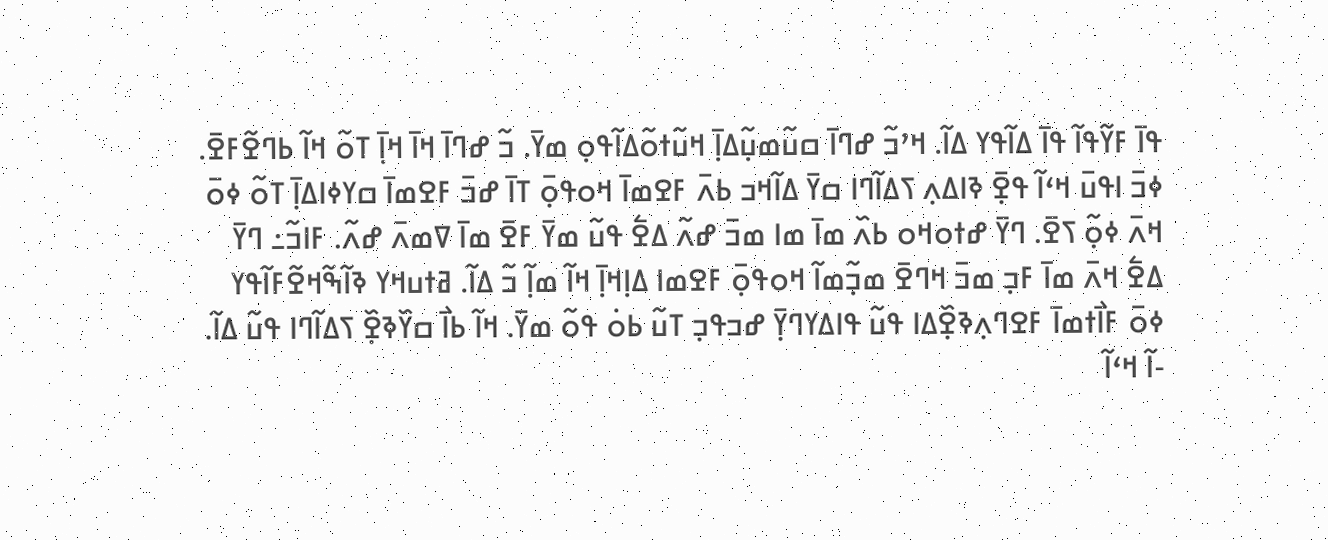ߟߊ߫ ߓߌ߬ߟߊ߬ ߟߊ߫ ߡߊ߬ߟߌ ߡߊ߬. ߞߴߏ߬ ߝߣߊ߫ ߛߎ߬ߘߎ߲߬ߡߊ߲߫ ߞߎ߬ߙߋ߬ߡߊ߬ߟߋ߲ ߘߌ߫. ߏ߬ ߝߣߊ߫ ߞߊ߫ ߞߊ߲߫ ߠߋ߬ ߞߊ߬ ߕߣߐ߬ߓߐ߫. ߦߏ߫ ߊߟߎ߫ ߞߵߊ߬ ߟߐ߲߫ ߢߊߡߍ߲ ߖߡߊ߬ߣߊ ߛߌ߫ ߡߊ߬ߞߏ ߕߍ߫ ߓߐߘߊ߫ ߞߋߟߋ߲߫ ߠߊ߫ ߝߏ߫ ߓߐߘߊ߫ ߛߌߦߊߡߊ߲߫ ߠߋ߬ ߦߋ߫ ߞߍ߫ ߦߋ߲߬ ߖߐ߫. ߣߌ߫ ߝߙߋߞߋ ߕߍ߰ ߘߊ߫ ߘߊ ߘߏ߫ ߝߍ߬ ߡߐ߱ ߟߎ߬ ߘߌ߫ ߓߐ߫ ߘߊ߫ ߜߘߍ߫ ߝߍ߬. ߓߊߏ߬߸ ߣߌ߫ ߡߐ߱ ߞߍ߫ ߘߊ߫ ߓߏ߲ ߘߏ߫ ߞߣߐ߫ ߘߏ߲߬ߘߊ߬ ߞߋߟߋ߲߫ ߓߐߘߊ ߡߊ߲ߞߊ߲߫ ߞߊ߬ ߘߊ߲߬ ߏ߬ ߡߊ߬. ߥߙߎߞߌ ߢߊ߬ߒ߬ߞߐ߬ߓߊ߬ߟߌ ߦߋ߫ ߓߊ߯ߙߘߊ߫ ߓߐߣߍ߲ߢߐ߲߰ߡߊ ߟߎ߬ ߟߊߡߌߣߌ߲߫ ߝߏߟߏ߲ ߠߎ߬ ߕߋ߭ ߟߋ߬ ߘߌ߫. ߞߊ߬ ߕߊ߯ ߛߌ߰ߢߐ߲߰ ߖߡߊ߬ߣߊ ߟߎ߬ ߡߊ߬.
-ߊ߬ ߞߵߊ߬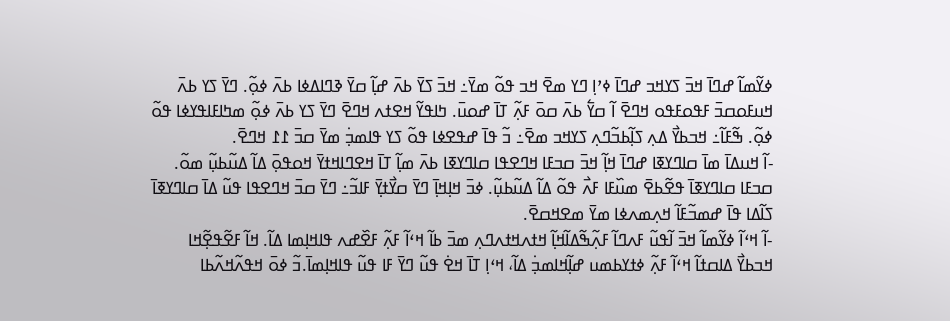ߦߌ߬ߘߊ߬ ߝߣߊ߫ ߞߏ߫ ߖߌߞߏ ߝߣߊ߫ ߦߴߊ߲ ߣߌ ߘߐ߫ ߞߏ ߟߋ߬ ߘߌ߫߸ ߞߏ߫ ߖߌ߫ ߕߍ߫ ߝߊ߲߬ ߛߌ߫ ߢߣߊߡߦߊ ߕߍ߫ ߦߋ߲߬. ߣߌ߫ ߖߌ ߕߍ߫ ߞߎߓߋߛߏ߫ ߓߟߋߓߟߋ ߞߣߐ߫ ߊ߬ ߛߌ߱ ߕߍ߫ ߛߋ߫ ߓߍ߲߬ ߠߊ߫ ߝߋߎ߫. ߤߊߟߌ߬ ߞߐߙߍ ߞߣߐ߫ ߣߌ߫ ߖߌ ߕߍ߫ ߦߋ߲߬ ߘߤߊߓߊߟߌߦߊ ߟߋ߬ ߦߋ߲߬. ߒ߬ߓߊ߬߸ ߞߏߕߌ߯ ߡߍ߲ ߖߊ߲߬ߕߏ߬ߣߍ߲ ߖߌߞߏ ߘߐ߫߸ ߏ߬ ߟߊ߫ ߝߟߐߦߊ ߟߋ߬ ߖߌ ߟߊߘߏ߲߭ ߘߌ߫ ߛߏ߫ ߁߁ ߞߣߐ߫.
-ߊ߬ ߞߎߡߊ߫ ߘߊ߫ ߛߊߣߌߧߊ ߝߣߊ߫ ߞߊ߲߬ ߞߏ߫ ߛߏߓߊ ߞߣߐߟߊ ߛߊߣߌߧߊ ߕߍ߫ ߘߊ߲߬ ߠߊ߫ ߞߐߣߊߞߙߌ߫ ߞߋߟߋ߲߫ ߡߊ߬ ߡߎ߬ߕߎ߲߬ ߘߋ߬. ߛߏߓߊ ߛߊߣߌߧߊ߫ ߟߐ߬ߕߐ߫ ߘߎ߰ߓߊ ߓߍ߯ ߟߋ߬ ߡߊ߬ ߡߎ߬ߕߎ߲߬. ߦߏ߫ ߞߊ߲ߞߊ߲߫ ߣߌ߫ ߛߌ߯ߙߌ߲߫ ߓߊߏ߬߸ ߣߌ߫ ߛߏ߫ ߞߣߐߟߊ ߟߎ߬ ߡߊ߫ ߛߊߣߌߧߊ߫ ߖߊ߬ߡߊ ߟߊ߫ ߝߘߏ߬ߓߊ߬ ߞߍ߲ߘߍߦߊ ߘߌ߫ ߘߐߞߛߐ߫.
-ߊ߬ ߞߵߊ߬ ߦߌ߬ߘߊ߬ ߞߏ߫ ߊ߬ߟߎ߬ ߓߍߣߊ߬ ߓߍ߲߬ߒ߬ߡߊ߬ߞߊ߲߬ ߞߙߍߞߙߍߣߍ߲ ߘߏ߫ ߕߊ߬ ߞߵߊ߬ ߓߍ߲߬ ߓߐ߰ߝߍ ߟߊߞߊ߲ߘߊ ߡߊ߬. ߞߊ߬ ߓߐ߬ߟߐ߲߬ߞߊ ߞߏߕߌ߯ ߡߊߛߙߊ߬ ߞߵߊ߬ ߓߍ߲߬ ߦߙߌߕߘߎ ߝߊ߲߬ߞߊߘߏ߲߭ ߡߊ߬، ߞߵߊ߲ ߠߊ߫ ߞߐ߭ ߟߎ߬ ߣߌ߫ ߓߊ ߟߎ߬ ߟߊߞߊ߲ߘߊ߫.ߏ߬ ߦߋ߫ ߞߟߍ߬ߞߍ߬ߕߊ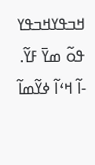ߞߏߟߌߞߏߟߌ ߟߋ߬ ߘߌ߫ ߓߌ߬.
-ߊ߬ ߞߵߊ߬ ߦߌ߬ߘߊ߬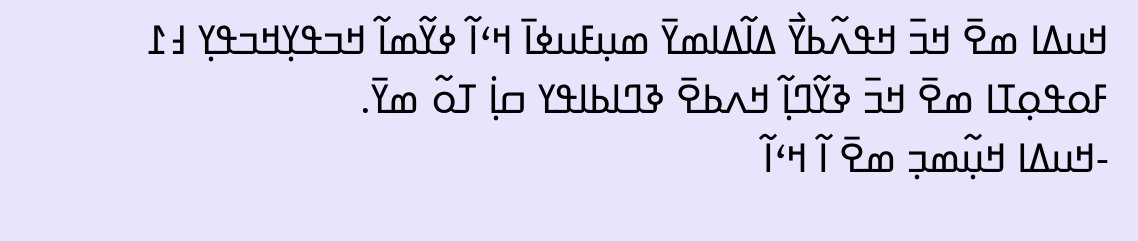ߞߎߡߊ ߘߐ߫ ߞߏ߫ ߞߟߍ߬ߕߌ߯ ߡߊ߬ߡߊߘߌ߫ ߘߎ߲ߓߎߦߊ߫ ߞߵߊ߬ ߦߌ߬ߘߊ߬ ߞߏߟߌ߲ߞߏߟߌ߲ ߃߁ ߓߋߟߋ߲ߠߊ ߘߐ߫ ߞߏ߫ ߢߌ߬ߣߊ߲߬ ߞߍߕߐ߫ ߢߣߊߕߊߟߌ ߛߊ߲߭ ߠߋ߬ ߘߌ߫.
-ߞߎߡߊ ߞߎ߲߬ߘߏ߲ ߘߐ߫ ߊ߬ ߞߵߊ߬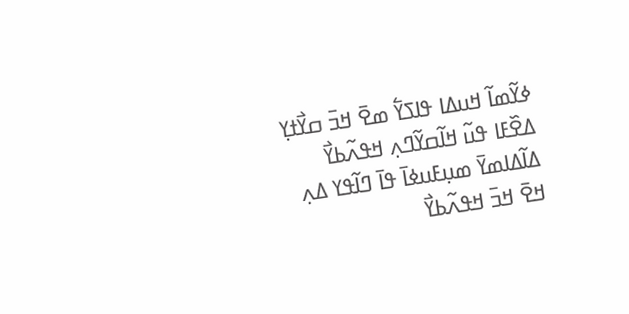ߦߌ߬ߘߊ߬ ߞߎߡߊ ߟߊߖߌ߱ ߘߐ߫ ߞߏ߫ ߛߌ߯ߙߌ߲ ߡߐ߰ߓߊ ߟߎ߬ ߞߊ߬ߛߌ߬ߣߍ߲ ߞߟߍ߬ߕߌ߯ ߡߊ߬ߡߊߘߌ߫ ߘߎ߲ߓߎߦߊ߫ ߟߊ߫ ߣߊ߬ߟߌ ߡߍ߲ ߞߐ߫ ߞߏ߫ ߞߟߍ߬ߕߌ߯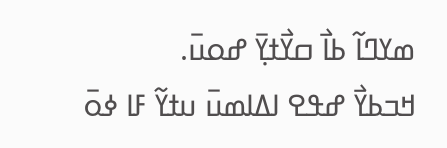ߘߌߣߊ߬ ߕߊ߯ ߛߌ߯ߙߌ߲߫ ߝߋߎ߫.
ߞߏߕߌ߯ ߝߟߐ ߊߡߊߘߎ߫ ߎߙߌ߬ ߓߊ ߦߋ߫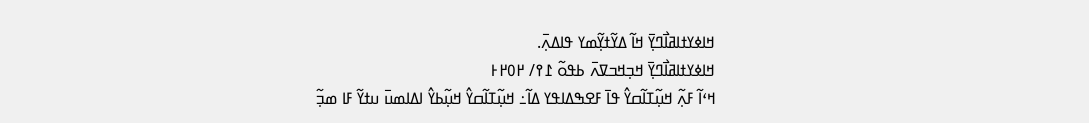ߞߊߦߌߙߊߥߊ߯ߣߌ߲߫ ߞߊ߬ ߡߌ߬ߙߌ߲߬ߘߌ ߟߊߡߍ߲߫.
ߞߊߦߌߙߊߥߊ߯ߣߌ߲߫ ߞߏ߲ߞߏߜߍ߫ ߕߟߋ߬ ߁߉/ ߂߀߂߅
ߞߵߊ߬ ߓߍ߲߬ ߞߎ߲߬ߠߊ߬ߛߌ߮ ߟߊ߫ ߓߐߒߡߊߟߌ ߡߊ߬߸ ߞߎ߲߬ߠߊ߬ߛߌ߮ ߞߎ߲߬ߕߌ߮ ߊߡߊߘߎ߫ ߎߙߌ߬ ߓߊ ߘߏ߲߬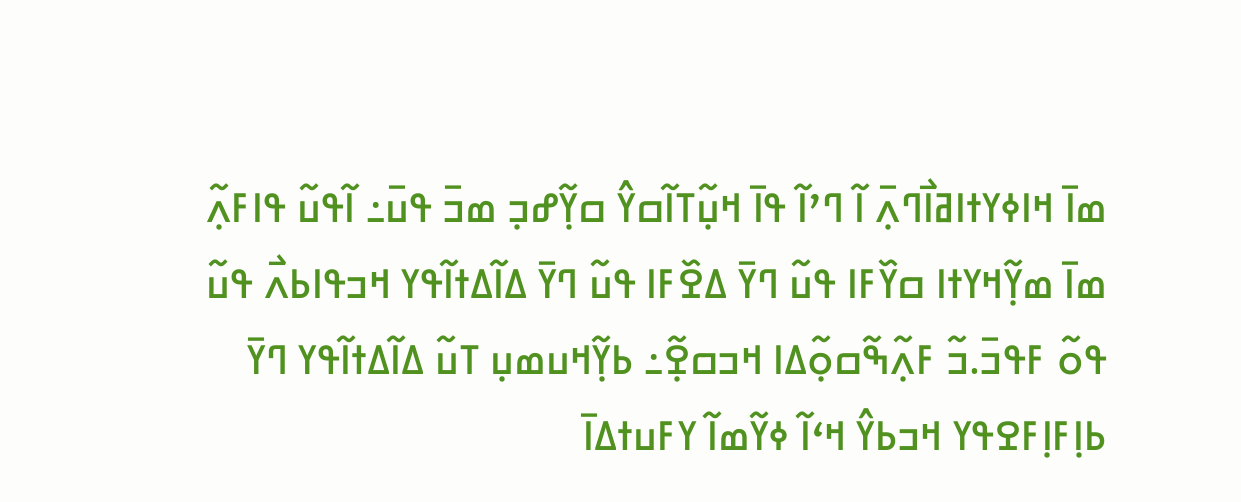ߘߊ߫ ߞߊߦߌߙߊߥߊ߯ߣߍ߲߫ ߊ߬ ߣߴߊ߬ ߟߊ߫ ߞߎ߲߬ߠߊ߬ߛߌ߮ ߛߌ߲߬ߝߏ߲ ߘߏ߫ ߟߎ߫߸ ߊ߬ߟߎ߬ ߟߊߓߍ߲߬ ߘߊ߫ ߘߌ߲߬ߞߌߙߊ ߛߌ߰ߓߊ ߟߎ߬ ߣߌ߫ ߡߐ߰ߓߊ ߟߎ߬ ߣߌ߫ ߡߊ߬ߡߙߊ߬ߟߌ ߞߏߟߊߕߍ߯ ߟߎ߬ ߟߋ߬ ߓߟߏ߫.ߏ߬ ߓߍ߲߬ߒ߬ߛߋ߲߬ߡߊ ߞߏߛߐ߲߬߸ ߕߌ߲߬ߞߎߘߎ߲ ߠߎ߬ ߡߊ߬ߡߙߊ߬ߟߌ ߣߌ߫ ߕߊ߲ߓߊ߲ߓߐߟߌ ߞߏߕߌ߮ ߞߵߊ߬ ߦߌ߬ߘߊ߬ ߌߓߎߙߡߊ߫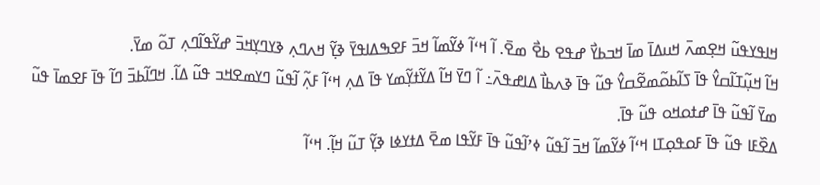ߞߊߟߌߟߎ߬ ߞߐ߲ߘߍ߫ ߞߎߡߊ߫ ߘߊ߫ ߞߏߕߌ߯ ߝߟߐ ߕߐ߯ ߘߐ߫. ߊ߬ ߞߵߊ߬ ߦߌ߬ߘߊ߬ ߞߏ߫ ߓߐߒߡߊߟߌ߫ ߢߌ߲߬ ߞߍߣߍ߲ ߢߌߣߌ߲ߞߏ߫ ߝߌ߬ߟߊ߬ߣߍ߲ ߠߋ߬ ߘߌ߫.
ߞߊ߬ ߞߎ߲߬ߠߊ߬ߛߌ߮ ߟߊ߫ ߖߊ߬ߕߋ߬ߘߐ߬ߛߌ߮ ߟߎ߬ ߟߊ߫ ߢߍߕߊ߯ ߡߊߝߟߍ߫߸ ߊ߬ ߣߌ߫ ߞߊ߬ ߡߌ߬ߙߌ߲߬ߘߌ ߟߊ߫ ߡߍ߲ ߞߵߊ߬ ߓߍ߲߬ ߊ߬ߟߎ߬ ߣߌߘߐߞߏ ߟߎ߬ ߡߊ߬. ߞߣߊ߬ߕߏ߫ ߣߊ߬ ߟߊ߫ ߓߐߘߊ߫ ߟߎ߬ ߘߌ߫ ߊ߬ߟߎ߬ ߟߊ߫ ߝߙߋߞߋ ߟߎ߬ ߟߊ߫.
ߡߐ߰ߓߊ ߟߎ߬ ߟߊ߫ ߓߋߟߋ߲ߠߊ ߞߵߊ߬ ߦߌ߬ߘߊ߬ ߞߏ߫ ߊ߬ߟߎ߬ ߦߴߊ߬ߟߎ߬ ߟߊ߫ ߓߌ߬ߟߊ ߘߐ߫ ߡߙߌߦߊ ߢߌ߲߬ ߠߎ߬ ߞߊ߲߬. ߞߵߊ߬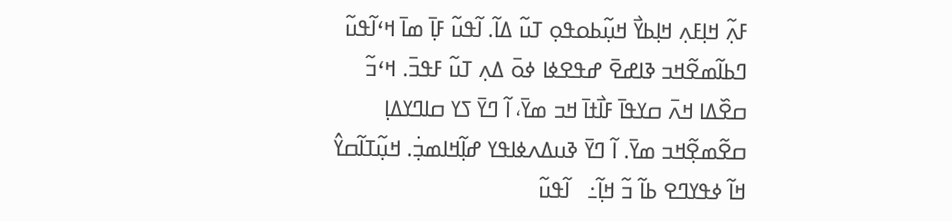ߓߍ߲߬ ߞߊ߲ߓߍ߲ ߞߊ߲ߕߌ߯ ߞߎ߲߬ߕߋߟߋ߲ ߠߎ߬ ߡߊ߬. ߊ߬ߟߎ߬ ߓߊ߲߫ ߘߊ߫ ߞߵߊ߬ߟߎ߬ ߣߕߊ߬ߘߐ߬ߞߏ ߢߊߝߐ߫ ߝߟߐߦߊ ߦߋ߫ ߡߍ߲ ߠߎ߬ ߓߟߏ߫. ߞߵߏ߬ ߛߐ߰ߡߊ ߞߍ߫ ߛߌߟߊ߫ ߓߊ߯ߙߊ߫ ߞߏ ߘߌ߫، ߊ߬ ߣߌ߫ ߖߌ ߛߊߣߌߡߊ߲ ߛߐ߬ߘߐ߲߬ߞߏ ߘߌ߫. ߊ߬ ߣߌ߫ ߢߎߡߍߦߊߟߌ ߝߊ߲߬ߞߊߘߏ߲߭. ߞߎ߲߬ߠߊ߬ߛߌ߮ ߞߊ߬ ߦߟߌߣߐ ߕߊ߬ ߏ߬ ߞߊ߲߬߸   ߊ߬ߟߎ߬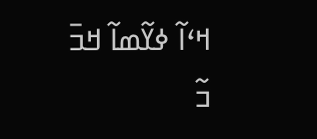ߞߵߊ߬ ߦߌ߬ߘߊ߬ ߞߏ߫ ߏ߬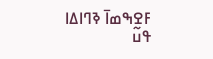ߓߐߒߘߊ߫ ߢߣߊߡߊ ߟߎ߬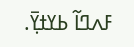ߓߍߣߊ߬ ߕߌߙߌ߲߫.